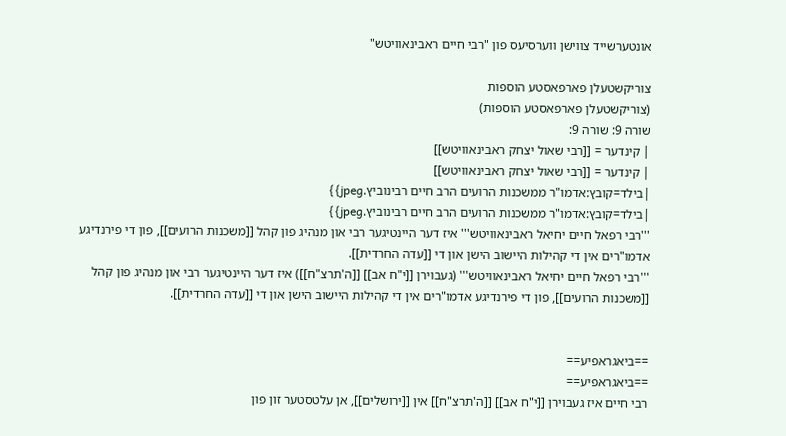אונטערשייד צווישן ווערסיעס פון "רבי חיים ראבינאוויטש"

צוריקשטעלן פארפאסטע הוספות
(צוריקשטעלן פארפאסטע הוספות)
שורה 9: שורה 9:
| קינדער = [[רבי שאול יצחק ראבינאוויטש]]
| קינדער = [[רבי שאול יצחק ראבינאוויטש]]
|בילד=קובץ:אדמו"ר ממשכנות הרועים הרב חיים רבינוביץ.jpeg}}
|בילד=קובץ:אדמו"ר ממשכנות הרועים הרב חיים רבינוביץ.jpeg}}
'''רבי רפאל חיים יחיאל ראבינאוויטש''' איז דער היינטיגער רבי און מנהיג פון קהל [[משכנות הרועים]], פון די פירנדיגע אדמו"רים אין די קהילות היישוב הישן און די [[עדה החרדית]].
'''רבי רפאל חיים יחיאל ראבינאוויטש''' (געבוירן [[י"ח אב]] [[ה'תרצ"ח]]) איז דער היינטיגער רבי און מנהיג פון קהל [[משכנות הרועים]], פון די פירנדיגע אדמו"רים אין די קהילות היישוב הישן און די [[עדה החרדית]].


==ביאגראפיע==
==ביאגראפיע==
רבי חיים איז געבוירן [[י"ח אב]] [[ה'תרצ"ח]] אין [[ירושלים]], אן עלטסטער זון פון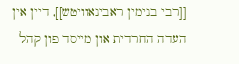[[רבי בנימין ראבינאוויטש]], דיין אין העדה החרדית און מייסד פון קהל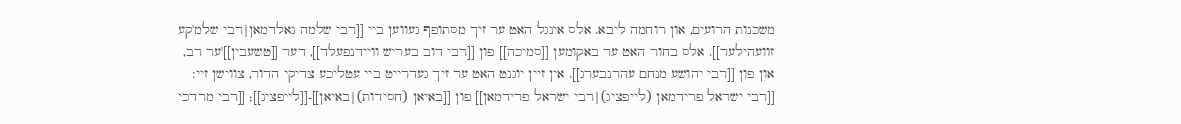משכנות הרועים, און רוחמה ליבא. אלס אינגל האט ער זיך מסתופף געווען ביי [[רבי שלמה גאלדמאן|רבי שלמ'קע זוועהילער]]. אלס בחור האט ער באקומען [[סמיכה]] פון [[רבי דוב בעריש וויידנפעלד]], דער [[טשעבין]]'ער רב, און פון [[רבי יהושע מנחם עהרנבערג]]. אין זיין יוגנט האט ער זיך געדרייט ביי עטליכע צדיקי הדור, צווישן זיי: [[רבי ישראל פרידמאן (לייפציג)|רבי ישראל פרידמאן]] פון [[באיאן (חסידות)|באיאן]]-[[לייפציג]]; [[רבי מרדכי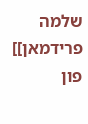שלמה פרידמאן]] פון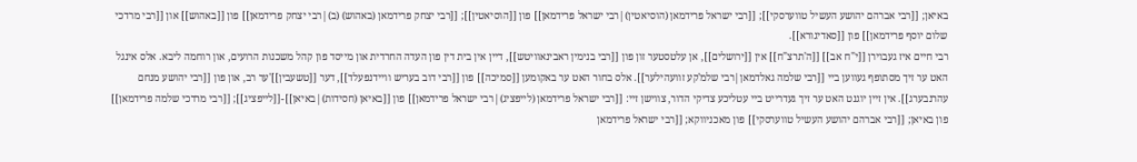באיאן; [[רבי אברהם יהושע העשיל טווערסקי]]; [[רבי ישראל פרידמאן (הוסיאטין)|רבי ישראל פרידמאן]] פון [[הוסיאטין]]; [[רבי יצחק פרידמאן (באהוש) (ב)|רבי יצחק פרידמאן]] פון [[באהוש]] און [[רבי מרדכי שלום יוסף פרידמאן]] פון [[סאדיגורא]].
רבי חיים איז געבוירן [[י"ח אב]] [[ה'תרצ"ח]] אין [[ירושלים]], אן עלטסטער זון פון [[רבי בנימין ראבינאוויטש]], דיין אין בית דין פון העדה החרדית און מייסד פון קהל משכנות הרועים, און רוחמה ליבא. אלס אינגל האט ער זיך מסתופף געווען ביי [[רבי שלמה גאלדמאן|רבי שלמ'קע זוועהילער]]. אלס בחור האט ער באקומען [[סמיכה]] פון [[רבי דוב בעריש וויידנפעלד]], דער [[טשעבין]]'ער רב, און פון [[רבי יהושע מנחם עהרנבערג]]. אין זיין יוגנט האט ער זיך געדרייט ביי עטליכע צדיקי הדור, צווישן זיי: [[רבי ישראל פרידמאן (לייפציג)|רבי ישראל פרידמאן]] פון [[באיאן (חסידות)|באיאן]]-[[לייפציג]]; [[רבי מרדכי שלמה פרידמאן]] פון באיאן; [[רבי אברהם יהושע העשיל טווערסקי]] פון מאכניווקא; [[רבי ישראל פרידמאן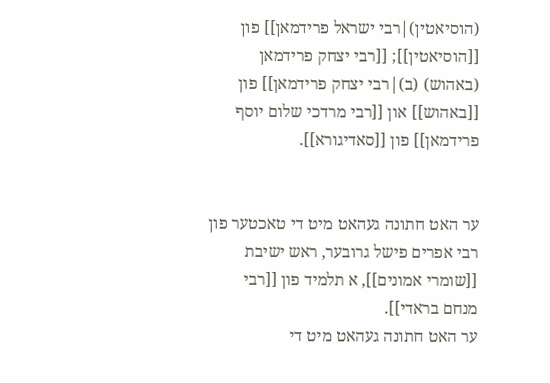(הוסיאטין)|רבי ישראל פרידמאן]] פון [[הוסיאטין]]; [[רבי יצחק פרידמאן (באהוש) (ב)|רבי יצחק פרידמאן]] פון [[באהוש]] און [[רבי מרדכי שלום יוסף פרידמאן]] פון [[סאדיגורא]].


ער האט חתונה געהאט מיט די טאכטער פון רבי אפרים פישל גרובער, ראש ישיבת [[שומרי אמונים]], א תלמיד פון [[רבי מנחם בראדי]].
ער האט חתונה געהאט מיט די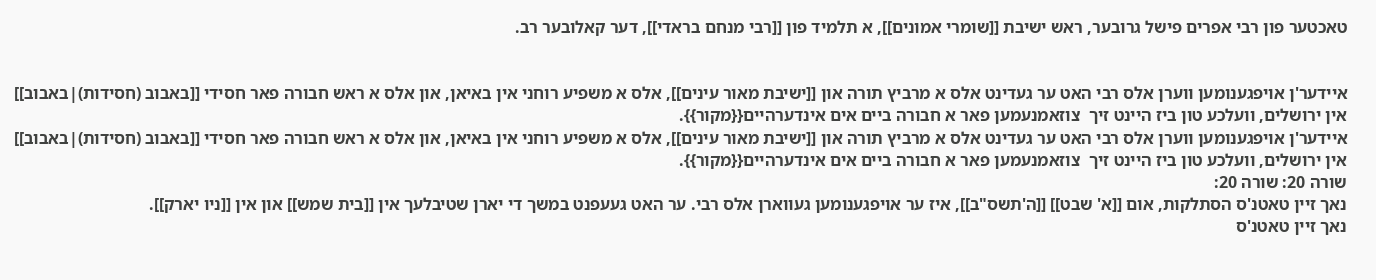טאכטער פון רבי אפרים פישל גרובער, ראש ישיבת [[שומרי אמונים]], א תלמיד פון [[רבי מנחם בראדי]], דער קאלובער רב.


איידער'ן אויפגענומען ווערן אלס רבי האט ער געדינט אלס א מרביץ תורה און [[ישיבת מאור עינים]], אלס א משפיע רוחני אין באיאן, און אלס א ראש חבורה פאר חסידי [[באבוב (חסידות)|באבוב]] אין ירושלים, וועלכע טון ביז היינט זיך  צוזאמנעמען פאר א חבורה ביים אים אינדערהיים{{מקור}}.
איידער'ן אויפגענומען ווערן אלס רבי האט ער געדינט אלס א מרביץ תורה און [[ישיבת מאור עינים]], אלס א משפיע רוחני אין באיאן, און אלס א ראש חבורה פאר חסידי [[באבוב (חסידות)|באבוב]] אין ירושלים, וועלכע טון ביז היינט זיך  צוזאמנעמען פאר א חבורה ביים אים אינדערהיים{{מקור}}.
שורה 20: שורה 20:
נאך זיין טאטנ'ס הסתלקות, אום [[א' שבט]] [[ה'תשס"ב]], איז ער אויפגענומען געווארן אלס רבי. ער האט געעפנט במשך די יארן שטיבלעך אין [[בית שמש]] און אין [[ניו יארק]].
נאך זיין טאטנ'ס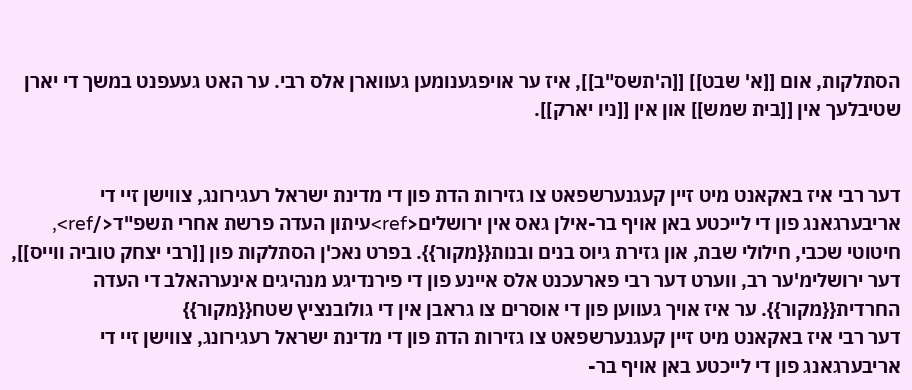הסתלקות, אום [[א' שבט]] [[ה'תשס"ב]], איז ער אויפגענומען געווארן אלס רבי. ער האט געעפנט במשך די יארן שטיבלעך אין [[בית שמש]] און אין [[ניו יארק]].


דער רבי איז באקאנט מיט זיין קעגנערשפאט צו גזירות הדת פון די מדינת ישראל רעגירונג, צווישן זיי די אריבערגאנג פון די לייכטע באן אויף בר-אילן גאס אין ירושלים<ref>עיתון העדה פרשת אחרי תשפ"ד</ref>, חיטוטי שכבי, חילולי שבת, און גזירת גיוס בנים ובנות{{מקור}}. בפרט נאכ'ן הסתלקות פון [[רבי יצחק טוביה ווייס]], דער ירושלימ'ער רב, ווערט דער רבי פארעכנט אלס איינע פון די פירנדיגע מנהיגים אינערהאלב די העדה החרדית{{מקור}}. ער איז אויך געווען פון די אוסרים צו גראבן אין די גולובנציץ שטח{{מקור}}
דער רבי איז באקאנט מיט זיין קעגנערשפאט צו גזירות הדת פון די מדינת ישראל רעגירונג, צווישן זיי די אריבערגאנג פון די לייכטע באן אויף בר-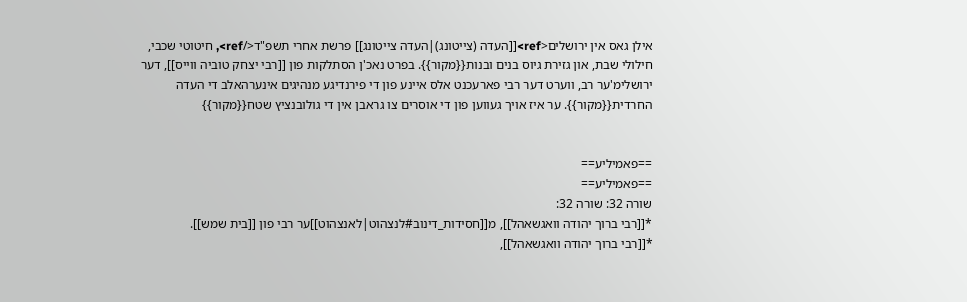אילן גאס אין ירושלים<ref>[[העדה (צייטונג)|העדה צייטונג]] פרשת אחרי תשפ"ד</ref>, חיטוטי שכבי, חילולי שבת, און גזירת גיוס בנים ובנות{{מקור}}. בפרט נאכ'ן הסתלקות פון [[רבי יצחק טוביה ווייס]], דער ירושלימ'ער רב, ווערט דער רבי פארעכנט אלס איינע פון די פירנדיגע מנהיגים אינערהאלב די העדה החרדית{{מקור}}. ער איז אויך געווען פון די אוסרים צו גראבן אין די גולובנציץ שטח{{מקור}}


==פאמיליע==
==פאמיליע==
שורה 32: שורה 32:
*[[רבי ברוך יהודה וואגשאהל]], מ[[חסידות_דינוב#לנצהוט|לאנצהוט]]ער רבי פון [[בית שמש]].
*[[רבי ברוך יהודה וואגשאהל]],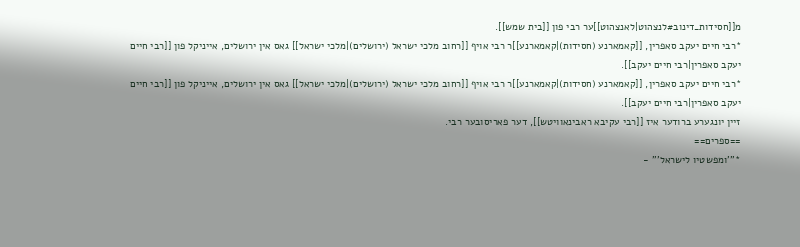מ[[חסידות_דינוב#לנצהוט|לאנצהוט]]ער רבי פון [[בית שמש]].
*רבי חיים יעקב סאפרין, [[קאמארנע (חסידות)|קאמארנע]]ר רבי אויף [[רחוב מלכי ישראל (ירושלים)|מלכי ישראל]] גאס אין ירושלים, אייניקל פון [[רבי חיים יעקב סאפרין|רבי חיים יעקב]].
*רבי חיים יעקב סאפרין, [[קאמארנע (חסידות)|קאמארנע]]ר רבי אויף [[רחוב מלכי ישראל (ירושלים)|מלכי ישראל]] גאס אין ירושלים, אייניקל פון [[רבי חיים יעקב סאפרין|רבי חיים יעקב]].
זיין יונגערע ברודער איז [[רבי עקיבא ראבינאוויטש]], דער פאריסובער רבי.
==ספרים==
*'''ומפשטיו לישראל''' -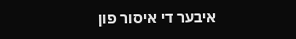איבער די איסור פון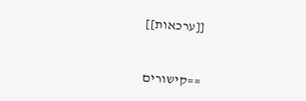[[ערכאות]]


==קישורים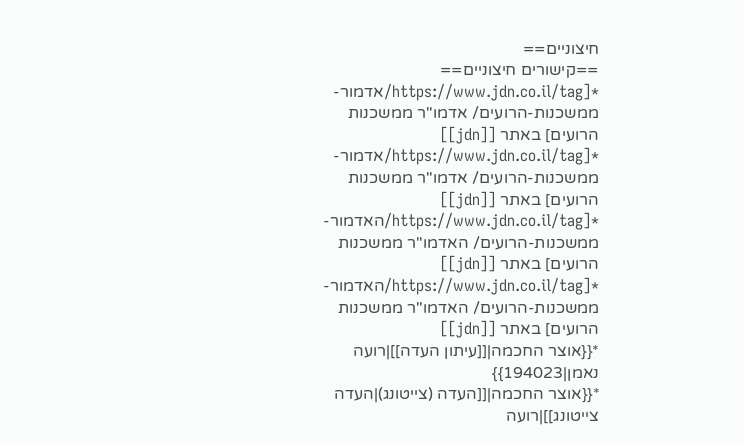חיצוניים==
==קישורים חיצוניים==
*[https://www.jdn.co.il/tag/אדמור-ממשכנות-הרועים/ אדמו"ר ממשכנות הרועים] באתר [[jdn]]
*[https://www.jdn.co.il/tag/אדמור-ממשכנות-הרועים/ אדמו"ר ממשכנות הרועים] באתר [[jdn]]
*[https://www.jdn.co.il/tag/האדמור-ממשכנות-הרועים/ האדמו"ר ממשכנות הרועים] באתר [[jdn]]
*[https://www.jdn.co.il/tag/האדמור-ממשכנות-הרועים/ האדמו"ר ממשכנות הרועים] באתר [[jdn]]
*{{אוצר החכמה|[[עיתון העדה]]|רועה נאמן|194023}}
*{{אוצר החכמה|[[העדה (צייטונג)|העדה צייטונג]]|רועה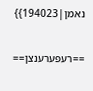נאמן|194023}}


==רעפערענצן==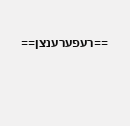==רעפערענצן==